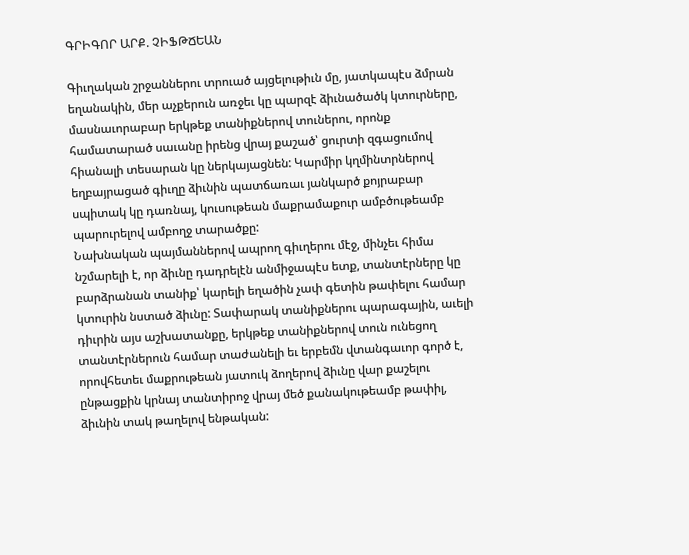ԳՐԻԳՈՐ ԱՐՔ. ՉԻՖԹՃԵԱՆ

Գիւղական շրջաններու տրուած այցելութիւն մը, յատկապէս ձմրան եղանակին, մեր աչքերուն առջեւ կը պարզէ ձիւնածածկ կտուրները, մասնաւորաբար երկթեք տանիքներով տուներու, որոնք համատարած սաւանը իրենց վրայ քաշած՝ ցուրտի զգացումով հիանալի տեսարան կը ներկայացնեն: Կարմիր կղմինտրներով եղբայրացած գիւղը ձիւնին պատճառաւ յանկարծ քոյրաբար սպիտակ կը դառնայ, կուսութեան մաքրամաքուր ամբծութեամբ պարուրելով ամբողջ տարածքը:
Նախնական պայմաններով ապրող գիւղերու մէջ, մինչեւ հիմա նշմարելի է, որ ձիւնը դադրելէն անմիջապէս ետք, տանտէրները կը բարձրանան տանիք՝ կարելի եղածին չափ գետին թափելու համար կտուրին նստած ձիւնը: Տափարակ տանիքներու պարագային, աւելի դիւրին այս աշխատանքը, երկթեք տանիքներով տուն ունեցող տանտէրներուն համար տաժանելի եւ երբեմն վտանգաւոր գործ է, որովհետեւ մաքրութեան յատուկ ձողերով ձիւնը վար քաշելու ընթացքին կրնայ տանտիրոջ վրայ մեծ քանակութեամբ թափիլ, ձիւնին տակ թաղելով ենթական: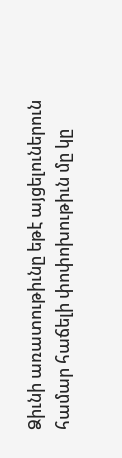Ձիւնի առատութիւնը եթէ այցելուներուն համար հաճելի փոփոխութիւն մը կը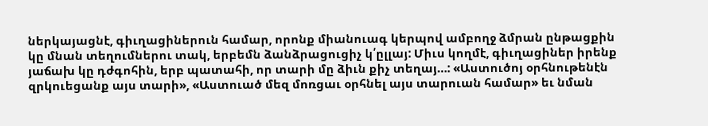ներկայացնէ, գիւղացիներուն համար, որոնք միանուագ կերպով ամբողջ ձմրան ընթացքին կը մնան տեղումներու տակ, երբեմն ձանձրացուցիչ կ՛ըլլայ: Միւս կողմէ, գիւղացիներ իրենք յաճախ կը դժգոհին, երբ պատահի, որ տարի մը ձիւն քիչ տեղայ…: «Աստուծոյ օրհնութենէն զրկուեցանք այս տարի», «Աստուած մեզ մոռցաւ օրհնել այս տարուան համար» եւ նման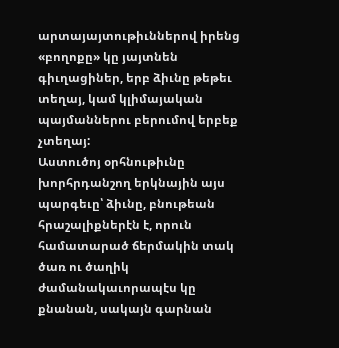արտայայտութիւններով իրենց «բողոքը» կը յայտնեն գիւղացիներ, երբ ձիւնը թեթեւ տեղայ, կամ կլիմայական պայմաններու բերումով երբեք չտեղայ:
Աստուծոյ օրհնութիւնը խորհրդանշող երկնային այս պարգեւը՝ ձիւնը, բնութեան հրաշալիքներէն է, որուն համատարած ճերմակին տակ ծառ ու ծաղիկ ժամանակաւորապէս կը քնանան, սակայն գարնան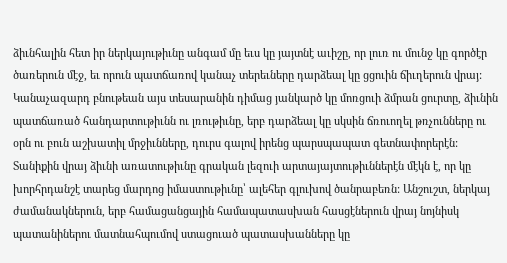ձիւնհալին հետ իր ներկայութիւնը անգամ մը եւս կը յայտնէ աւիշը, որ լուռ ու մունջ կը գործէր ծառերուն մէջ, եւ որուն պատճառով կանաչ տերեւները դարձեալ կը ցցուին ճիւղերուն վրայ: Կանաչազարդ բնութեան այս տեսարանին դիմաց յանկարծ կը մոռցուի ձմրան ցուրտը, ձիւնին պատճառած հանդարտութիւնն ու լռութիւնը, երբ դարձեալ կը սկսին ճռուողել թռչունները ու օրն ու բուն աշխատիլ մրջիւնները, դուրս գալով իրենց պարսպապատ գետնափորերէն:
Տանիքին վրայ ձիւնի առատութիւնը գրական լեզուի արտայայտութիւններէն մէկն է, որ կը խորհրդանշէ տարեց մարդոց իմաստութիւնը՝ ալեհեր գլուխով ծանրաբեռն: Անշուշտ, ներկայ ժամանակներուն, երբ համացանցային համապատասխան հասցէներուն վրայ նոյնիսկ պատանիներու մատնահպումով ստացուած պատասխանները կը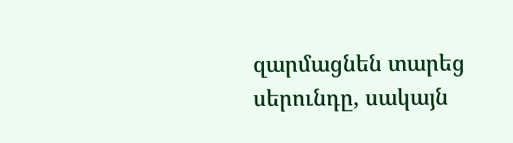զարմացնեն տարեց սերունդը, սակայն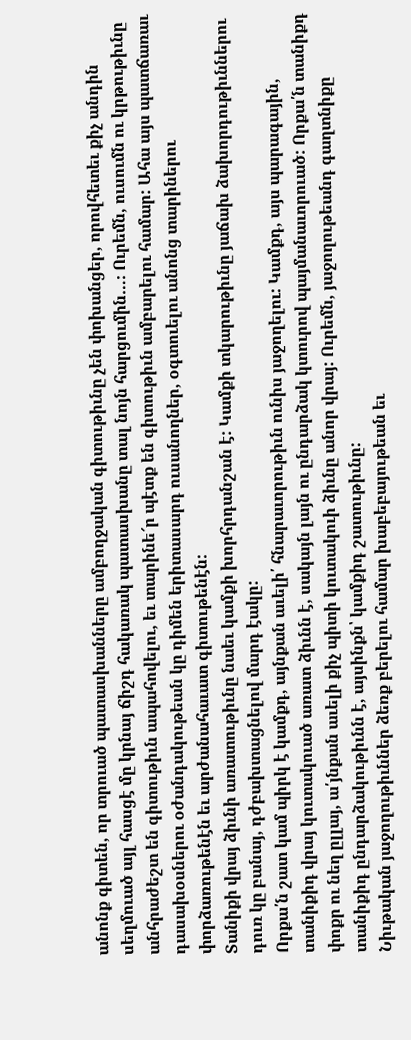անոնք գիտեն, որ տրուած պատասխանները ամբողջական գիտութիւնը չեն փոխանցեր, որովհետեւ քիչ անդին սեղմուած այլ հասցէ մը կրնայ ճիշդ հակառակ պատասխանը տալ նոյն հարցումին…։ Ուրեմն, ուսումն ու կրթութիւնը անհրաժեշտ են գիտութիւն ապահովելու, եւ տարինե՜ր պէտք են գիտութիւն ամբարելու համար: Ահա այս պատճառաւ դասախօսներու օժանդակութեան կը դիմեն երիտասարդ ուսանողներ, օգտուելու անոնց տարիներու փորձառութենէն եւ արժանահաւատ գիտութենէն:
Տանիքի վրայ ձիւնի առատութիւնը նաեւ կամքի խորհրդանշան է: Կամքի տկարութիւնը յաճախ ձախորդութիւններու դուռ կը բանայ, դժբախտացնելով մարդ էակը:
Որքա՛ն շատ կամ պիրկ է կամքդ, այնքան աւելի՛ հնարաւորութիւն ունիս յաջողելու: Կամքդ, այս պարագային, տանիքիդ վրայ կուտակուած առատ ձիւնն է, սակայն լայն ու ընդարձակ կտուրով պայմանաւորուած: Որքա՛ն տանիքդ փոքր ու նեղ ըլլայ, ա՛յնքան աւելի քիչ պիտի կուտակուի ձիւնը անոր վրայ: Ուրեմն, յաջողութեանդ գաղտնիքը տանիքիդ ընդարձակութիւնն է, այսինքն՝ կամքիդ շատութիւնը:
Նիւթական յաջողութիւններ ձեռք բերելու համար խաբեբայութեան եւ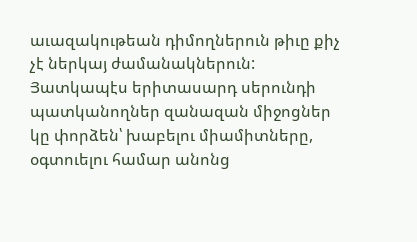աւազակութեան դիմողներուն թիւը քիչ չէ ներկայ ժամանակներուն: Յատկապէս երիտասարդ սերունդի պատկանողներ զանազան միջոցներ կը փորձեն՝ խաբելու միամիտները, օգտուելու համար անոնց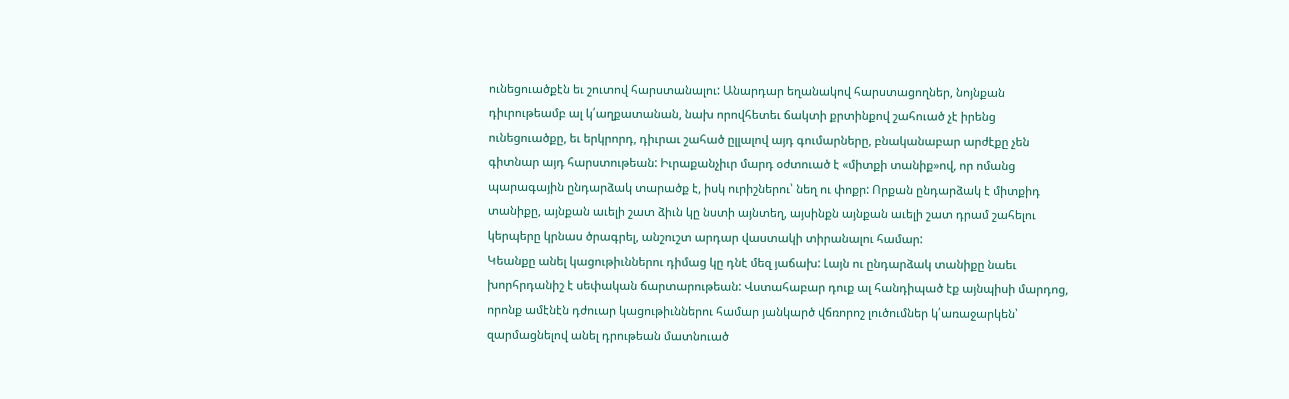ունեցուածքէն եւ շուտով հարստանալու: Անարդար եղանակով հարստացողներ, նոյնքան դիւրութեամբ ալ կ՛աղքատանան, նախ որովհետեւ ճակտի քրտինքով շահուած չէ իրենց ունեցուածքը, եւ երկրորդ, դիւրաւ շահած ըլլալով այդ գումարները, բնականաբար արժէքը չեն գիտնար այդ հարստութեան: Իւրաքանչիւր մարդ օժտուած է «միտքի տանիք»ով, որ ոմանց պարագային ընդարձակ տարածք է, իսկ ուրիշներու՝ նեղ ու փոքր: Որքան ընդարձակ է միտքիդ տանիքը, այնքան աւելի շատ ձիւն կը նստի այնտեղ, այսինքն այնքան աւելի շատ դրամ շահելու կերպերը կրնաս ծրագրել, անշուշտ արդար վաստակի տիրանալու համար:
Կեանքը անել կացութիւններու դիմաց կը դնէ մեզ յաճախ: Լայն ու ընդարձակ տանիքը նաեւ խորհրդանիշ է սեփական ճարտարութեան: Վստահաբար դուք ալ հանդիպած էք այնպիսի մարդոց, որոնք ամէնէն դժուար կացութիւններու համար յանկարծ վճռորոշ լուծումներ կ՛առաջարկեն՝ զարմացնելով անել դրութեան մատնուած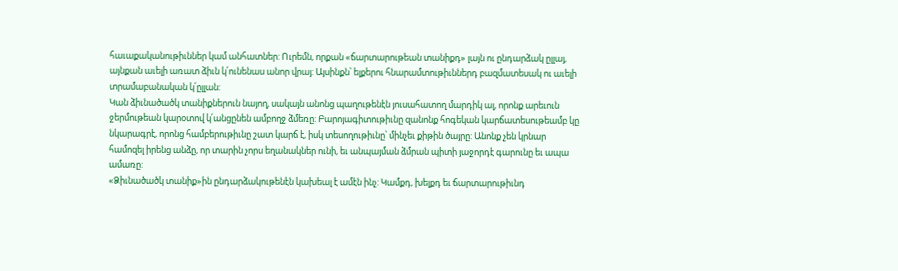հաւաքականութիւններ կամ անհատներ: Ուրեմն, որքան «ճարտարութեան տանիքդ» լայն ու ընդարձակ ըլլայ, այնքան աւելի առատ ձիւն կ՛ունենաս անոր վրայ: Այսինքն՝ ելքերու հնարամտութիւններդ բազմատեսակ ու աւելի տրամաբանական կ՛ըլլան:
Կան ձիւնածածկ տանիքներուն նայող, սակայն անոնց պաղութենէն յուսահատող մարդիկ ալ, որոնք արեւուն ջերմութեան կարօտով կ՛անցընեն ամբողջ ձմեռը: Բարոյագիտութիւնը զանոնք հոգեկան կարճատեսութեամբ կը նկարագրէ, որոնց համբերութիւնը շատ կարճ է, իսկ տեսողութիւնը՝ մինչեւ քիթին ծայրը: Անոնք չեն կրնար համոզել իրենց անձը, որ տարին չորս եղանակներ ունի, եւ անպայման ձմրան պիտի յաջորդէ գարունը եւ ապա ամառը:
«Ձիւնածածկ տանիք»ին ընդարձակութենէն կախեալ է ամէն ինչ: Կամքդ, խելքդ եւ ճարտարութիւնդ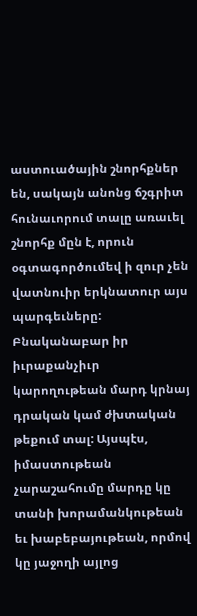աստուածային շնորհքներ են, սակայն անոնց ճշգրիտ հունաւորում տալը առաւել շնորհք մըն է, որուն օգտագործումեվ ի զուր չեն վատնուիր երկնատուր այս պարգեւները: Բնականաբար իր իւրաքանչիւր կարողութեան մարդ կրնայ դրական կամ ժխտական թեքում տալ: Այսպէս, իմաստութեան չարաշահումը մարդը կը տանի խորամանկութեան եւ խաբեբայութեան, որմով կը յաջողի այլոց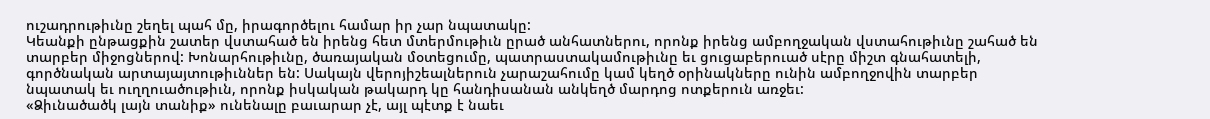ուշադրութիւնը շեղել պահ մը, իրագործելու համար իր չար նպատակը:
Կեանքի ընթացքին շատեր վստահած են իրենց հետ մտերմութիւն ըրած անհատներու, որոնք իրենց ամբողջական վստահութիւնը շահած են տարբեր միջոցներով: Խոնարհութիւնը, ծառայական մօտեցումը, պատրաստակամութիւնը եւ ցուցաբերուած սէրը միշտ գնահատելի, գործնական արտայայտութիւններ են: Սակայն վերոյիշեալներուն չարաշահումը կամ կեղծ օրինակները ունին ամբողջովին տարբեր նպատակ եւ ուղղուածութիւն, որոնք իսկական թակարդ կը հանդիսանան անկեղծ մարդոց ոտքերուն առջեւ:
«Ձիւնածածկ լայն տանիք» ունենալը բաւարար չէ, այլ պէտք է նաեւ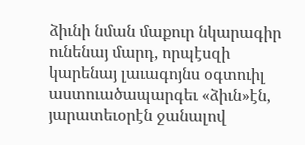ձիւնի նման մաքուր նկարագիր ունենայ մարդ, որպէսզի կարենայ լաւագոյնս օգտուիլ աստուածապարգեւ «ձիւն»էն, յարատեւօրէն ջանալով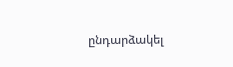ընդարձակել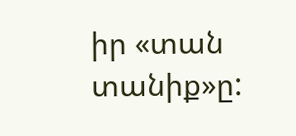իր «տան տանիք»ը: